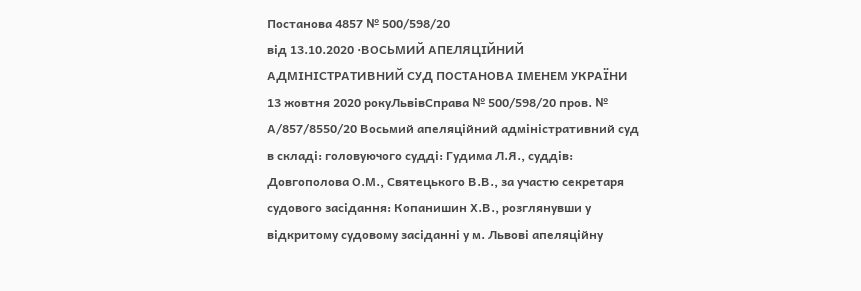Постанова 4857 № 500/598/20
від 13.10.2020 ·ВОСЬМИЙ АПЕЛЯЦІЙНИЙ АДМІНІСТРАТИВНИЙ СУД ПОСТАНОВА ІМЕНЕМ УКРАЇНИ 13 жовтня 2020 рокуЛьвівСправа № 500/598/20 пров. № А/857/8550/20 Восьмий апеляційний адміністративний суд в складі: головуючого судді: Гудима Л.Я., суддів: Довгополова О.М., Святецького В.В., за участю секретаря судового засідання: Копанишин Х.В., розглянувши у відкритому судовому засіданні у м. Львові апеляційну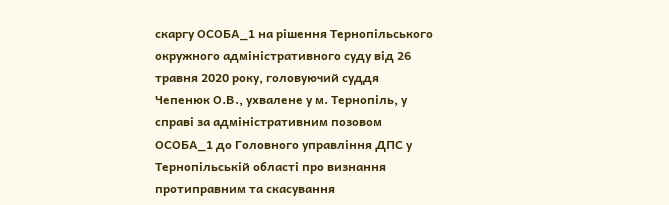скаргу ОСОБА_1 на рішення Тернопільського окружного адміністративного суду від 26 травня 2020 року, головуючий суддя Чепенюк О.В., ухвалене у м. Тернопіль, у справі за адміністративним позовом ОСОБА_1 до Головного управління ДПС у Тернопільській області про визнання протиправним та скасування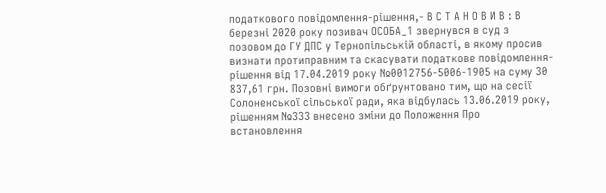податкового повідомлення-рішення,- В С Т А Н О В И В : В березні 2020 року позивач ОСОБА_1 звернувся в суд з позовом до ГУ ДПС у Тернопільській області, в якому просив визнати протиправним та скасувати податкове повідомлення-рішення від 17.04.2019 року №0012756-5006-1905 на суму 30 837,61 грн. Позовні вимоги обґрунтовано тим, що на сесії Солоненської сільської ради, яка відбулась 13.06.2019 року, рішенням №333 внесено зміни до Положення Про встановлення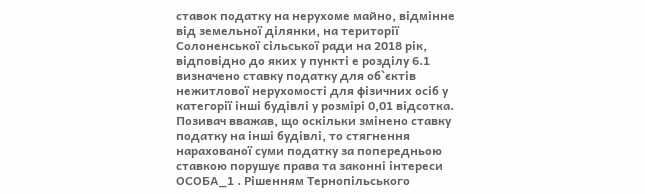ставок податку на нерухоме майно, відмінне від земельної ділянки, на території Солоненської сільської ради на 2018 рік, відповідно до яких у пункті е розділу 6.1 визначено ставку податку для об`єктів нежитлової нерухомості для фізичних осіб у категорії інші будівлі у розмірі 0,01 відсотка. Позивач вважав, що оскільки змінено ставку податку на інші будівлі, то стягнення нарахованої суми податку за попередньою ставкою порушує права та законні інтереси ОСОБА_1 . Рішенням Тернопільського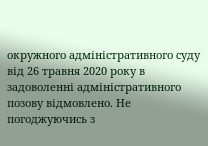окружного адміністративного суду від 26 травня 2020 року в задоволенні адміністративного позову відмовлено. Не погоджуючись з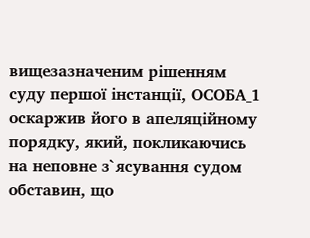вищезазначеним рішенням суду першої інстанції, ОСОБА_1 оскаржив його в апеляційному порядку, який, покликаючись на неповне з`ясування судом обставин, що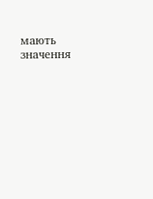мають значення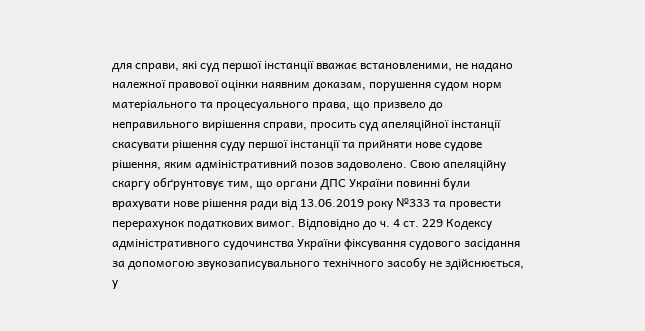для справи, які суд першої інстанції вважає встановленими, не надано належної правової оцінки наявним доказам, порушення судом норм матеріального та процесуального права, що призвело до неправильного вирішення справи, просить суд апеляційної інстанції скасувати рішення суду першої інстанції та прийняти нове судове рішення, яким адміністративний позов задоволено. Свою апеляційну скаргу обґрунтовує тим, що органи ДПС України повинні були врахувати нове рішення ради від 13.06.2019 року №333 та провести перерахунок податкових вимог. Відповідно до ч. 4 ст. 229 Кодексу адміністративного судочинства України фіксування судового засідання за допомогою звукозаписувального технічного засобу не здійснюється, у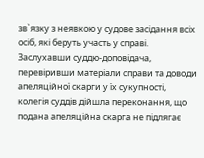зв`язку з неявкою у судове засідання всіх осіб, які беруть участь у справі. Заслухавши суддю-доповідача, перевіривши матеріали справи та доводи апеляційної скарги у їх сукупності, колегія суддів дійшла переконання, що подана апеляційна скарга не підлягає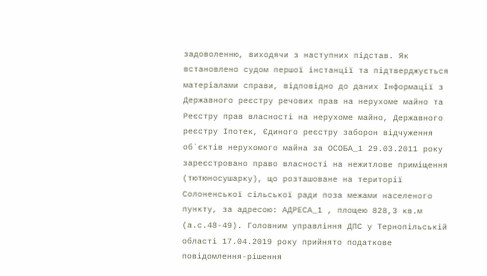задоволенню, виходячи з наступних підстав. Як встановлено судом першої інстанції та підтверджується матеріалами справи, відповідно до даних Інформації з Державного реєстру речових прав на нерухоме майно та Реєстру прав власності на нерухоме майно, Державного реєстру Іпотек, Єдиного реєстру заборон відчуження об`єктів нерухомого майна за ОСОБА_1 29.03.2011 року зареєстровано право власності на нежитлове приміщення (тютюносушарку), що розташоване на території Солоненської сільської ради поза межами населеного пункту, за адресою: АДРЕСА_1 , площею 828,3 кв.м (а.с.48-49). Головним управління ДПС у Тернопільській області 17.04.2019 року прийнято податкове повідомлення-рішення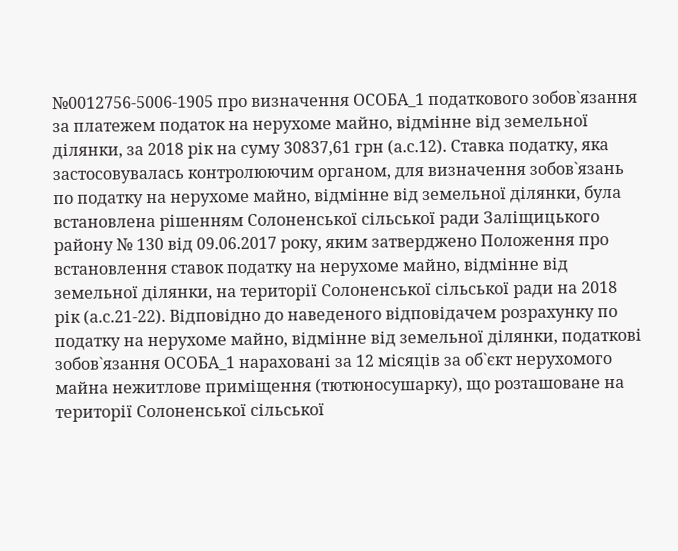№0012756-5006-1905 про визначення ОСОБА_1 податкового зобов`язання за платежем податок на нерухоме майно, відмінне від земельної ділянки, за 2018 рік на суму 30837,61 грн (а.с.12). Ставка податку, яка застосовувалась контролюючим органом, для визначення зобов`язань по податку на нерухоме майно, відмінне від земельної ділянки, була встановлена рішенням Солоненської сільської ради Заліщицького району № 130 від 09.06.2017 року, яким затверджено Положення про встановлення ставок податку на нерухоме майно, відмінне від земельної ділянки, на території Солоненської сільської ради на 2018 рік (а.с.21-22). Відповідно до наведеного відповідачем розрахунку по податку на нерухоме майно, відмінне від земельної ділянки, податкові зобов`язання ОСОБА_1 нараховані за 12 місяців за об`єкт нерухомого майна нежитлове приміщення (тютюносушарку), що розташоване на території Солоненської сільської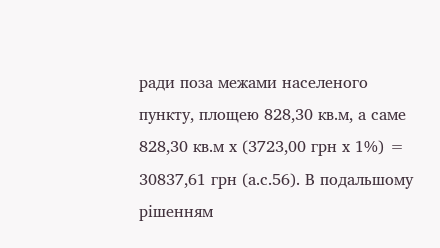ради поза межами населеного пункту, площею 828,30 кв.м, а саме 828,30 кв.м х (3723,00 грн х 1%) = 30837,61 грн (а.с.56). В подальшому рішенням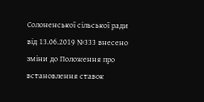Солоненської сільської ради від 13.06.2019 №333 внесено зміни до Положення про встановлення ставок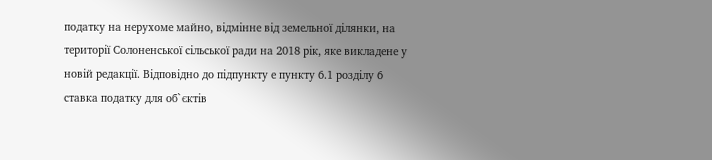податку на нерухоме майно, відмінне від земельної ділянки, на території Солоненської сільської ради на 2018 рік, яке викладене у новій редакції. Відповідно до підпункту е пункту 6.1 розділу 6 ставка податку для об`єктів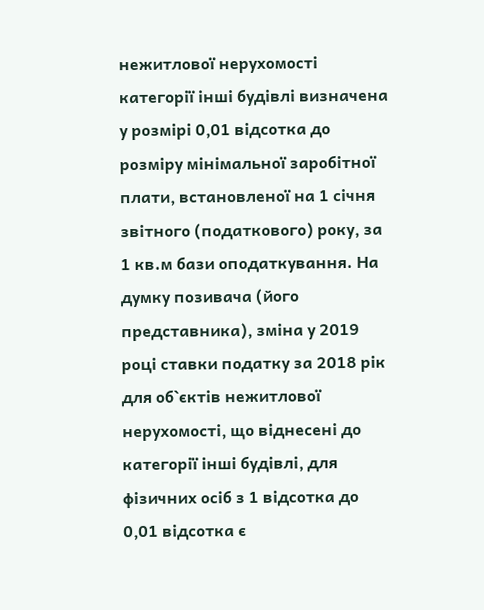нежитлової нерухомості категорії інші будівлі визначена у розмірі 0,01 відсотка до розміру мінімальної заробітної плати, встановленої на 1 січня звітного (податкового) року, за 1 кв.м бази оподаткування. На думку позивача (його представника), зміна у 2019 році ставки податку за 2018 рік для об`єктів нежитлової нерухомості, що віднесені до категорії інші будівлі, для фізичних осіб з 1 відсотка до 0,01 відсотка є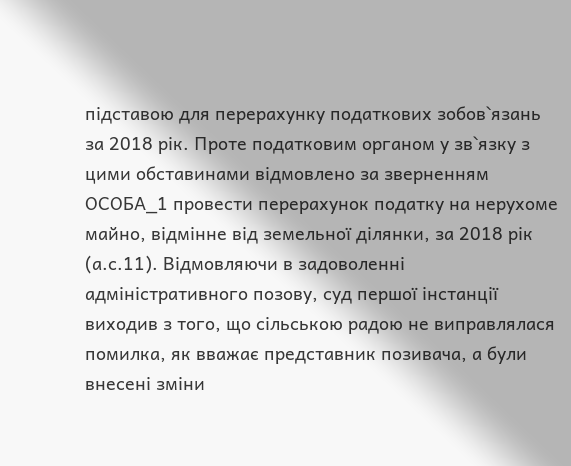підставою для перерахунку податкових зобов`язань за 2018 рік. Проте податковим органом у зв`язку з цими обставинами відмовлено за зверненням ОСОБА_1 провести перерахунок податку на нерухоме майно, відмінне від земельної ділянки, за 2018 рік (а.с.11). Відмовляючи в задоволенні адміністративного позову, суд першої інстанції виходив з того, що сільською радою не виправлялася помилка, як вважає представник позивача, а були внесені зміни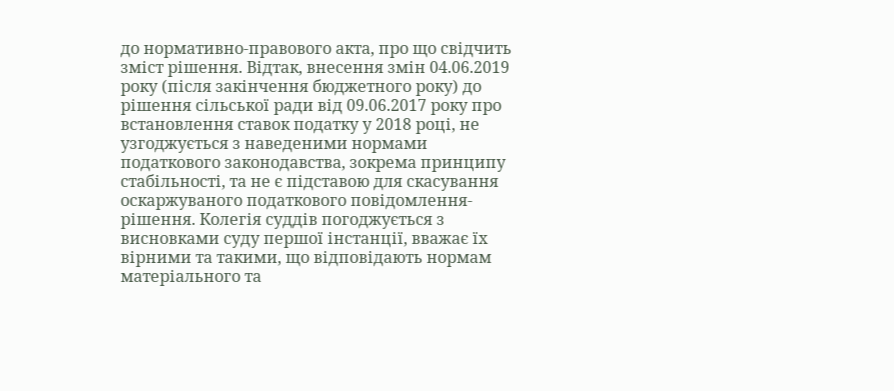до нормативно-правового акта, про що свідчить зміст рішення. Відтак, внесення змін 04.06.2019 року (після закінчення бюджетного року) до рішення сільської ради від 09.06.2017 року про встановлення ставок податку у 2018 році, не узгоджується з наведеними нормами податкового законодавства, зокрема принципу стабільності, та не є підставою для скасування оскаржуваного податкового повідомлення-рішення. Колегія суддів погоджується з висновками суду першої інстанції, вважає їх вірними та такими, що відповідають нормам матеріального та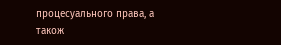процесуального права, а також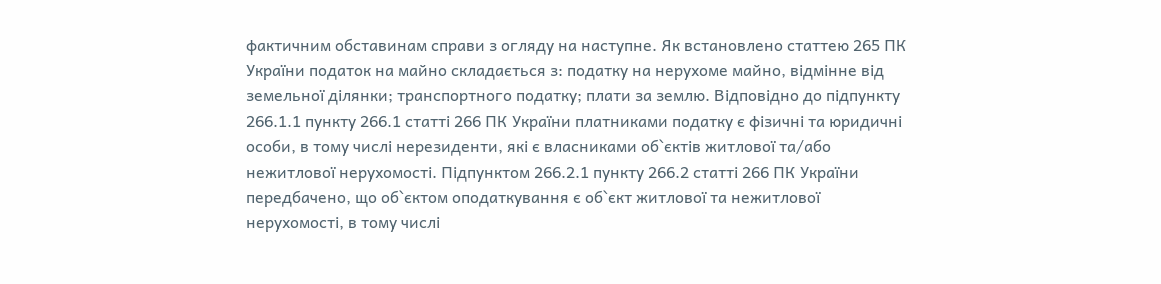фактичним обставинам справи з огляду на наступне. Як встановлено статтею 265 ПК України податок на майно складається з: податку на нерухоме майно, відмінне від земельної ділянки; транспортного податку; плати за землю. Відповідно до підпункту 266.1.1 пункту 266.1 статті 266 ПК України платниками податку є фізичні та юридичні особи, в тому числі нерезиденти, які є власниками об`єктів житлової та/або нежитлової нерухомості. Підпунктом 266.2.1 пункту 266.2 статті 266 ПК України передбачено, що об`єктом оподаткування є об`єкт житлової та нежитлової нерухомості, в тому числі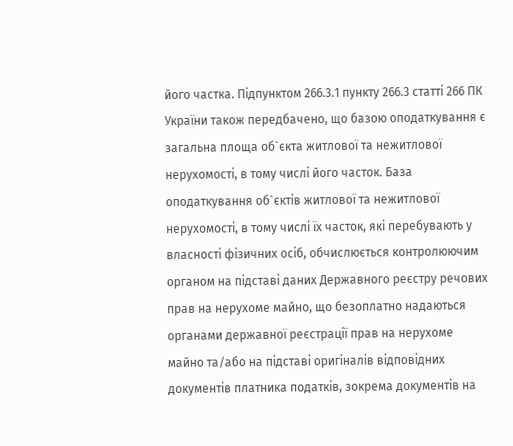його частка. Підпунктом 266.3.1 пункту 266.3 статті 266 ПК України також передбачено, що базою оподаткування є загальна площа об`єкта житлової та нежитлової нерухомості, в тому числі його часток. База оподаткування об`єктів житлової та нежитлової нерухомості, в тому числі їх часток, які перебувають у власності фізичних осіб, обчислюється контролюючим органом на підставі даних Державного реєстру речових прав на нерухоме майно, що безоплатно надаються органами державної реєстрації прав на нерухоме майно та/або на підставі оригіналів відповідних документів платника податків, зокрема документів на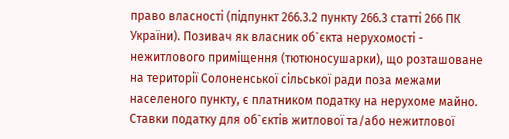право власності (підпункт 266.3.2 пункту 266.3 статті 266 ПК України). Позивач як власник об`єкта нерухомості - нежитлового приміщення (тютюносушарки), що розташоване на території Солоненської сільської ради поза межами населеного пункту, є платником податку на нерухоме майно. Ставки податку для об`єктів житлової та/або нежитлової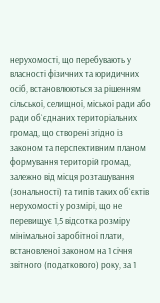нерухомості, що перебувають у власності фізичних та юридичних осіб, встановлюються за рішенням сільської, селищної, міської ради або ради об`єднаних територіальних громад, що створені згідно із законом та перспективним планом формування територій громад, залежно від місця розташування (зональності) та типів таких об`єктів нерухомості у розмірі, що не перевищує 1,5 відсотка розміру мінімальної заробітної плати, встановленої законом на 1 січня звітного (податкового) року, за 1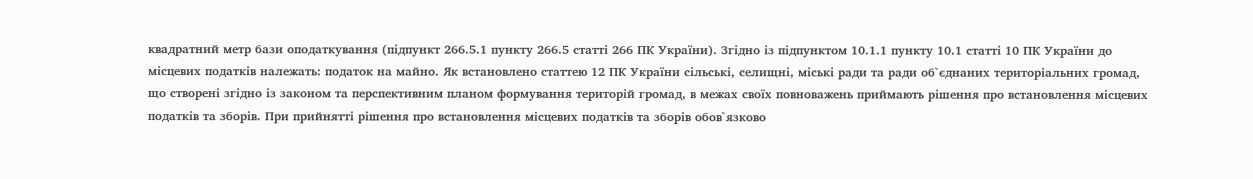квадратний метр бази оподаткування (підпункт 266.5.1 пункту 266.5 статті 266 ПК України). Згідно із підпунктом 10.1.1 пункту 10.1 статті 10 ПК України до місцевих податків належать: податок на майно. Як встановлено статтею 12 ПК України сільські, селищні, міські ради та ради об`єднаних територіальних громад, що створені згідно із законом та перспективним планом формування територій громад, в межах своїх повноважень приймають рішення про встановлення місцевих податків та зборів. При прийнятті рішення про встановлення місцевих податків та зборів обов`язково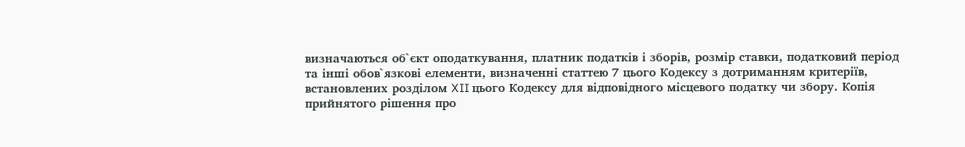визначаються об`єкт оподаткування, платник податків і зборів, розмір ставки, податковий період та інші обов`язкові елементи, визначенні статтею 7 цього Кодексу з дотриманням критеріїв, встановлених розділом XII цього Кодексу для відповідного місцевого податку чи збору. Копія прийнятого рішення про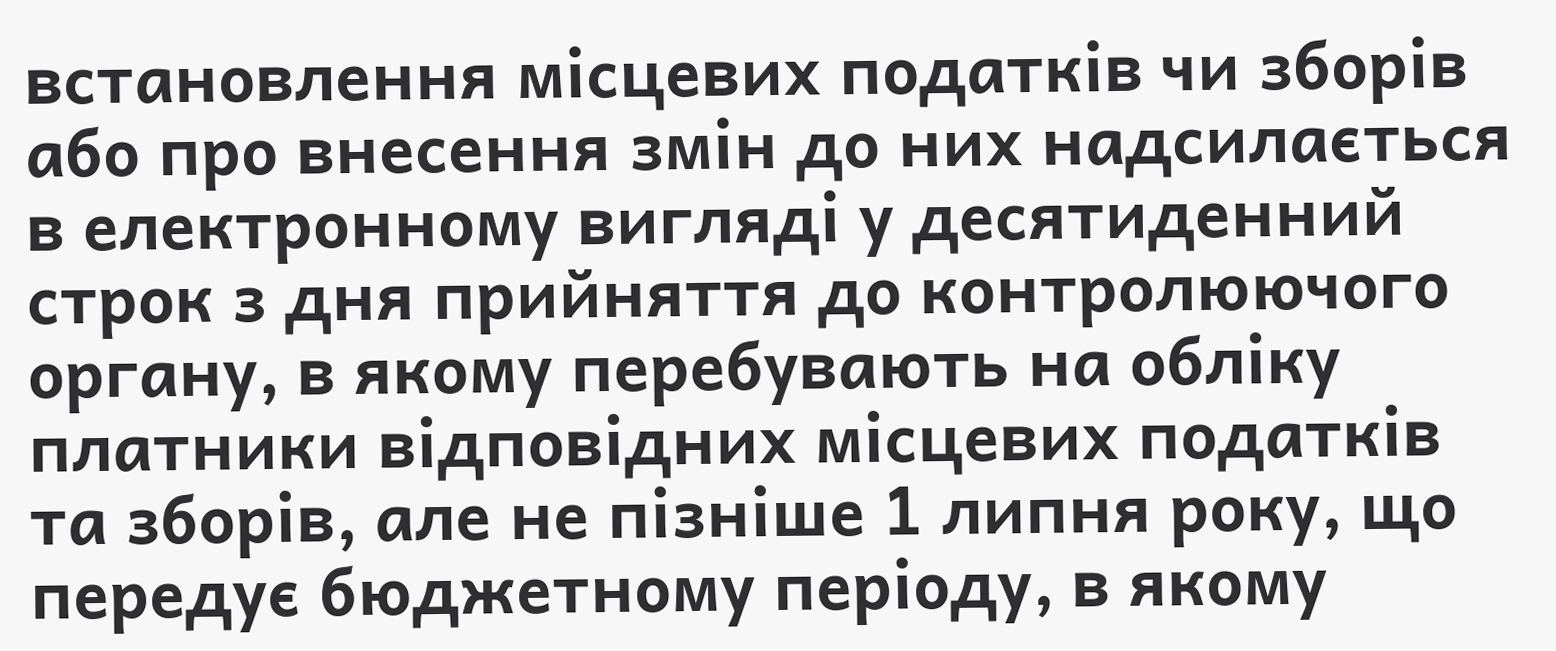встановлення місцевих податків чи зборів або про внесення змін до них надсилається в електронному вигляді у десятиденний строк з дня прийняття до контролюючого органу, в якому перебувають на обліку платники відповідних місцевих податків та зборів, але не пізніше 1 липня року, що передує бюджетному періоду, в якому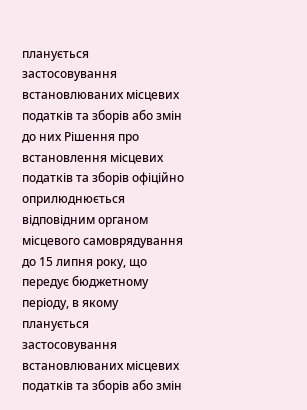планується застосовування встановлюваних місцевих податків та зборів або змін до них Рішення про встановлення місцевих податків та зборів офіційно оприлюднюється відповідним органом місцевого самоврядування до 15 липня року, що передує бюджетному періоду, в якому планується застосовування встановлюваних місцевих податків та зборів або змін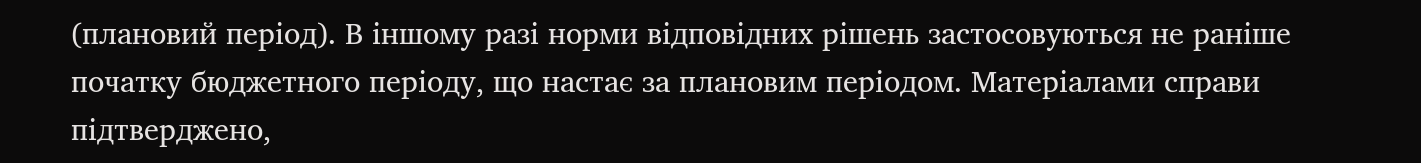(плановий період). В іншому разі норми відповідних рішень застосовуються не раніше початку бюджетного періоду, що настає за плановим періодом. Матеріалами справи підтверджено,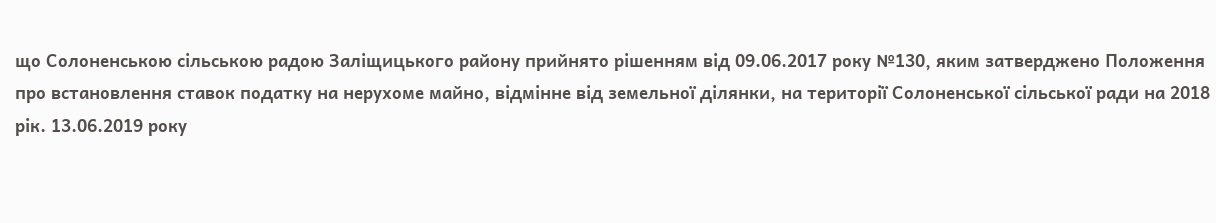що Солоненською сільською радою Заліщицького району прийнято рішенням від 09.06.2017 року №130, яким затверджено Положення про встановлення ставок податку на нерухоме майно, відмінне від земельної ділянки, на території Солоненської сільської ради на 2018 рік. 13.06.2019 року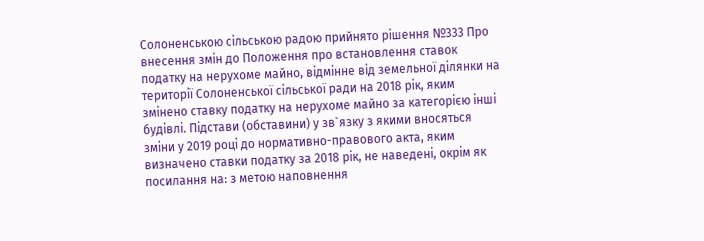Солоненською сільською радою прийнято рішення №333 Про внесення змін до Положення про встановлення ставок податку на нерухоме майно, відмінне від земельної ділянки на території Солоненської сільської ради на 2018 рік, яким змінено ставку податку на нерухоме майно за категорією інші будівлі. Підстави (обставини) у зв`язку з якими вносяться зміни у 2019 році до нормативно-правового акта, яким визначено ставки податку за 2018 рік, не наведені, окрім як посилання на: з метою наповнення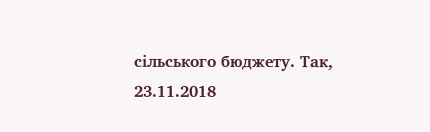сільського бюджету. Так, 23.11.2018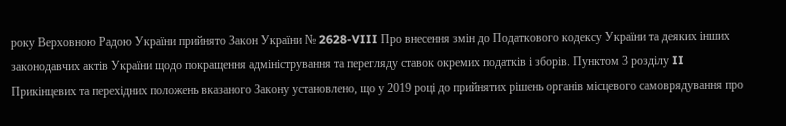року Верховною Радою України прийнято Закон України № 2628-VIII Про внесення змін до Податкового кодексу України та деяких інших законодавчих актів України щодо покращення адміністрування та перегляду ставок окремих податків і зборів. Пунктом 3 розділу II Прикінцевих та перехідних положень вказаного Закону установлено, що у 2019 році до прийнятих рішень органів місцевого самоврядування про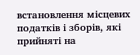встановлення місцевих податків і зборів, які прийняті на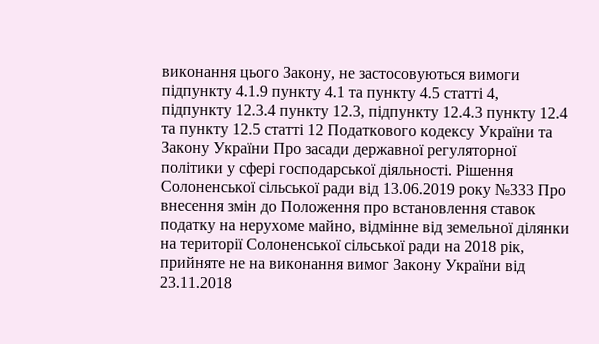виконання цього Закону, не застосовуються вимоги підпункту 4.1.9 пункту 4.1 та пункту 4.5 статті 4, підпункту 12.3.4 пункту 12.3, підпункту 12.4.3 пункту 12.4 та пункту 12.5 статті 12 Податкового кодексу України та Закону України Про засади державної регуляторної політики у сфері господарської діяльності. Рішення Солоненської сільської ради від 13.06.2019 року №333 Про внесення змін до Положення про встановлення ставок податку на нерухоме майно, відмінне від земельної ділянки на території Солоненської сільської ради на 2018 рік, прийняте не на виконання вимог Закону України від 23.11.2018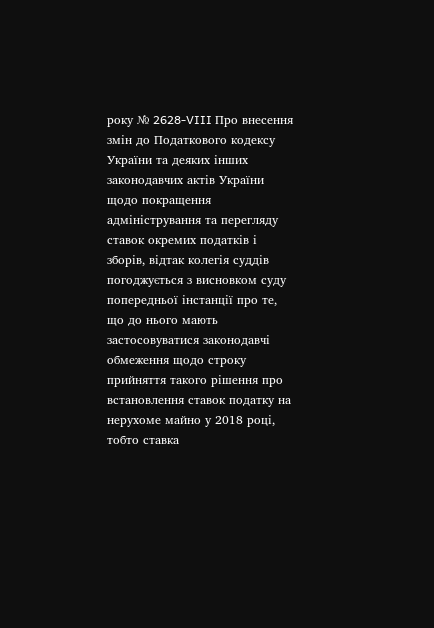року № 2628-VIII Про внесення змін до Податкового кодексу України та деяких інших законодавчих актів України щодо покращення адміністрування та перегляду ставок окремих податків і зборів, відтак колегія суддів погоджується з висновком суду попередньої інстанції про те, що до нього мають застосовуватися законодавчі обмеження щодо строку прийняття такого рішення про встановлення ставок податку на нерухоме майно у 2018 році, тобто ставка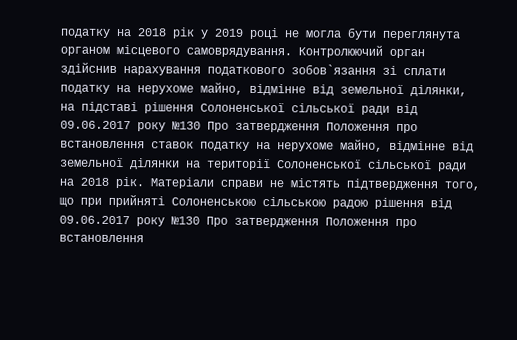податку на 2018 рік у 2019 році не могла бути переглянута органом місцевого самоврядування. Контролюючий орган здійснив нарахування податкового зобов`язання зі сплати податку на нерухоме майно, відмінне від земельної ділянки, на підставі рішення Солоненської сільської ради від 09.06.2017 року №130 Про затвердження Положення про встановлення ставок податку на нерухоме майно, відмінне від земельної ділянки на території Солоненської сільської ради на 2018 рік. Матеріали справи не містять підтвердження того, що при прийняті Солоненською сільською радою рішення від 09.06.2017 року №130 Про затвердження Положення про встановлення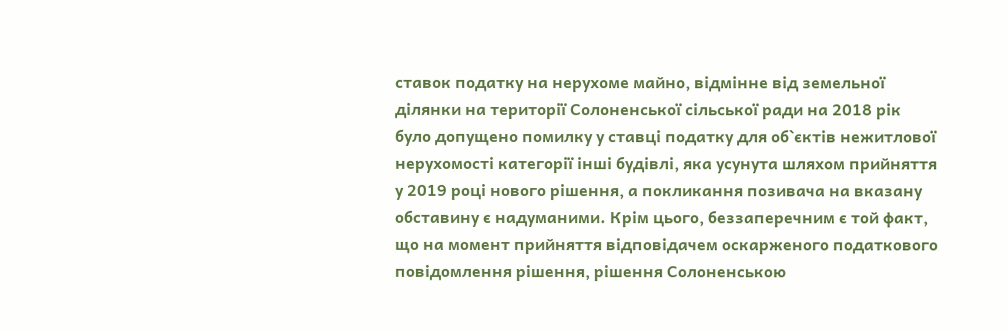ставок податку на нерухоме майно, відмінне від земельної ділянки на території Солоненської сільської ради на 2018 рік було допущено помилку у ставці податку для об`єктів нежитлової нерухомості категорії інші будівлі, яка усунута шляхом прийняття у 2019 році нового рішення, а покликання позивача на вказану обставину є надуманими. Крім цього, беззаперечним є той факт, що на момент прийняття відповідачем оскарженого податкового повідомлення рішення, рішення Солоненською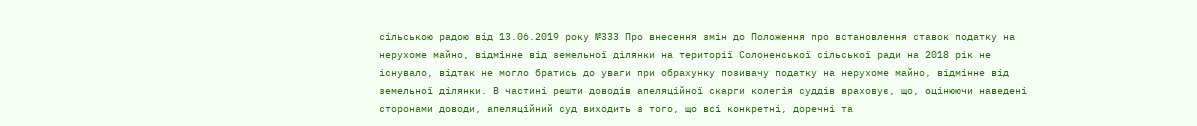сільською радою від 13.06.2019 року №333 Про внесення змін до Положення про встановлення ставок податку на нерухоме майно, відмінне від земельної ділянки на території Солоненської сільської ради на 2018 рік не існувало, відтак не могло братись до уваги при обрахунку позивачу податку на нерухоме майно, відмінне від земельної ділянки. В частині решти доводів апеляційної скарги колегія суддів враховує, що, оцінюючи наведені сторонами доводи, апеляційний суд виходить з того, що всі конкретні, доречні та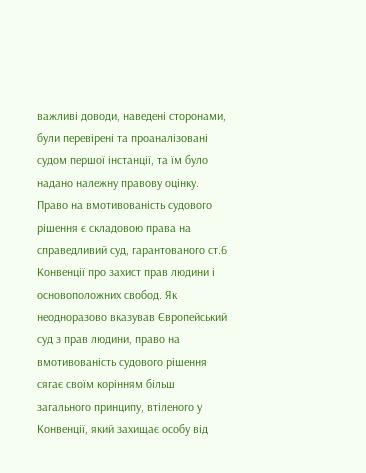важливі доводи, наведені сторонами, були перевірені та проаналізовані судом першої інстанції, та їм було надано належну правову оцінку. Право на вмотивованість судового рішення є складовою права на справедливий суд, гарантованого ст.6 Конвенції про захист прав людини і основоположних свобод. Як неодноразово вказував Європейський суд з прав людини, право на вмотивованість судового рішення сягає своїм корінням більш загального принципу, втіленого у Конвенції, який захищає особу від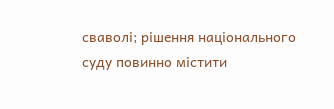сваволі; рішення національного суду повинно містити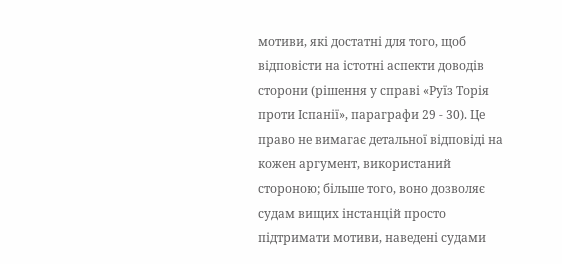мотиви, які достатні для того, щоб відповісти на істотні аспекти доводів сторони (рішення у справі «Руїз Торія проти Іспанії», параграфи 29 - 30). Це право не вимагає детальної відповіді на кожен аргумент, використаний стороною; більше того, воно дозволяє судам вищих інстанцій просто підтримати мотиви, наведені судами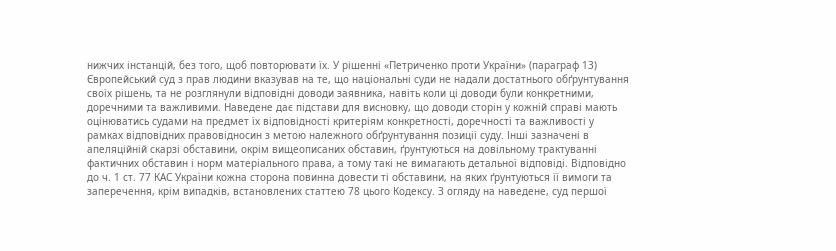нижчих інстанцій, без того, щоб повторювати їх. У рішенні «Петриченко проти України» (параграф 13) Європейський суд з прав людини вказував на те, що національні суди не надали достатнього обґрунтування своїх рішень, та не розглянули відповідні доводи заявника, навіть коли ці доводи були конкретними, доречними та важливими. Наведене дає підстави для висновку, що доводи сторін у кожній справі мають оцінюватись судами на предмет їх відповідності критеріям конкретності, доречності та важливості у рамках відповідних правовідносин з метою належного обґрунтування позиції суду. Інші зазначені в апеляційній скарзі обставини, окрім вищеописаних обставин, ґрунтуються на довільному трактуванні фактичних обставин і норм матеріального права, а тому такі не вимагають детальної відповіді. Відповідно до ч. 1 ст. 77 КАС України кожна сторона повинна довести ті обставини, на яких ґрунтуються її вимоги та заперечення, крім випадків, встановлених статтею 78 цього Кодексу. З огляду на наведене, суд першої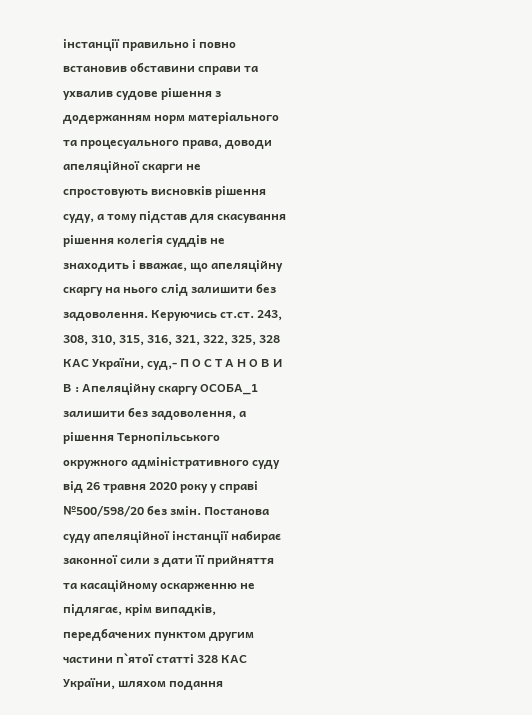інстанції правильно і повно встановив обставини справи та ухвалив судове рішення з додержанням норм матеріального та процесуального права, доводи апеляційної скарги не спростовують висновків рішення суду, а тому підстав для скасування рішення колегія суддів не знаходить і вважає, що апеляційну скаргу на нього слід залишити без задоволення. Керуючись ст.ст. 243, 308, 310, 315, 316, 321, 322, 325, 328 КАС України, суд,- П О С Т А Н О В И В : Апеляційну скаргу ОСОБА_1 залишити без задоволення, а рішення Тернопільського окружного адміністративного суду від 26 травня 2020 року у справі №500/598/20 без змін. Постанова суду апеляційної інстанції набирає законної сили з дати її прийняття та касаційному оскарженню не підлягає, крім випадків, передбачених пунктом другим частини п`ятої статті 328 КАС України, шляхом подання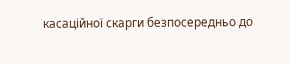касаційної скарги безпосередньо до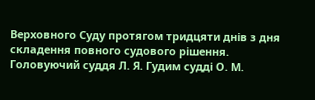Верховного Суду протягом тридцяти днів з дня складення повного судового рішення. Головуючий суддя Л. Я. Гудим судді О. М.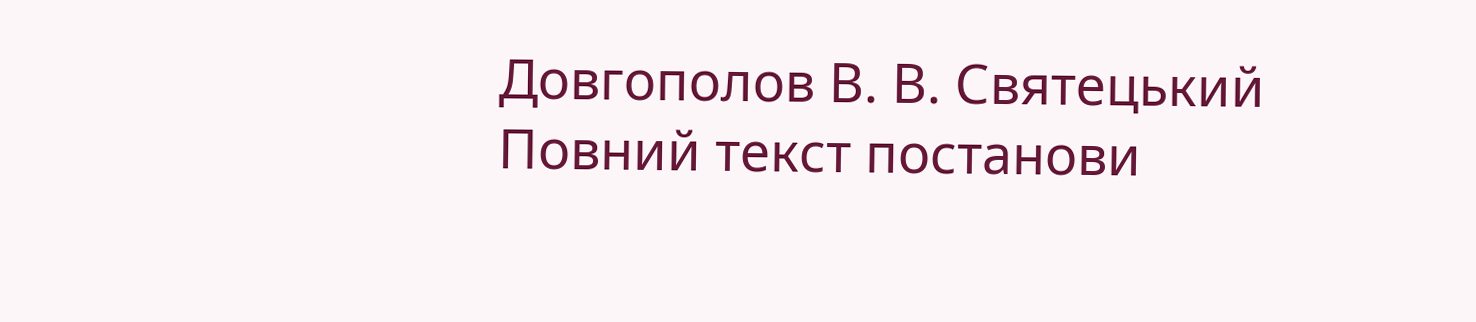Довгополов В. В. Святецький Повний текст постанови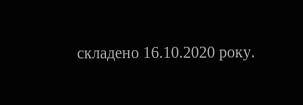складено 16.10.2020 року.